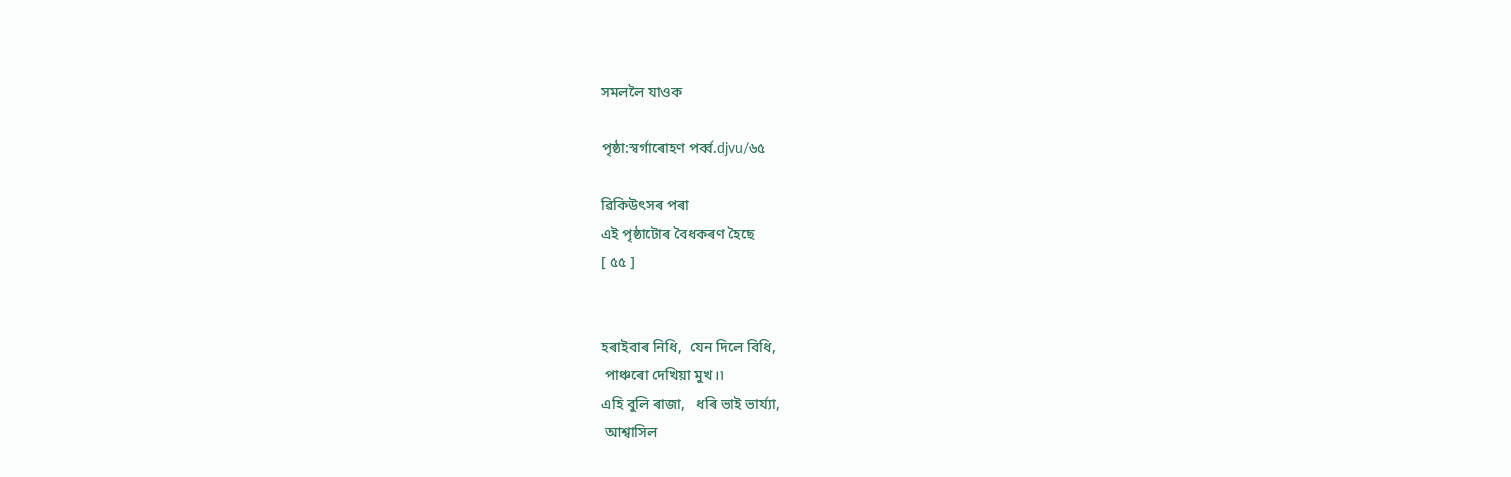সমললৈ যাওক

পৃষ্ঠা:স্বৰ্গাৰোহণ পৰ্ব্ব.djvu/৬৫

ৱিকিউৎসৰ পৰা
এই পৃষ্ঠাটোৰ বৈধকৰণ হৈছে
[ ৫৫ ]


হৰাইবাৰ নিধি,  যেন দিলে বিধি,
 পাঞ্চৰো দেখিয়া মুখ।৷
এহি বুলি ৰাজা,   ধৰি ভাই ভাৰ্য্যা,
 আশ্বাসিল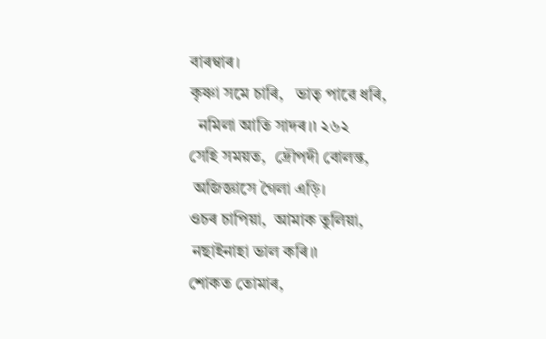বাৰম্বাৰ।
কৃষ্ণা সমে চাৰি,   ভাতৃ পাৱে ধৰি,
  নমিলা আতি সাদৰ।৷ ২৬২
সেহি সময়ত,  দ্ৰৌপদী বোলন্ত,
 অজিজ্ঞাসে গৈলা এড়ি।
ওচৰ চাপিয়া,  আমাক তুলিয়া,
 নছাইনাহা ভাল কৰি।৷
শোকত তোমাৰ,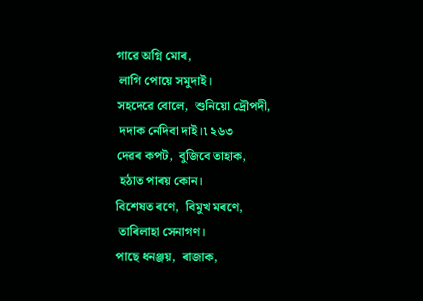গাৱে অগ্নি মোৰ,
 লাগি পোয়ে সমুদাই।
সহদেৱে বোলে,  শুনিয়ো দ্ৰৌপদী,
 দদাক নেদিবা দাই।৷ ২৬৩
দেৱৰ কপট,  বুজিবে তাহাক,
 হঠাত পাৰয় কোন।
বিশেষত ৰণে,  বিমুখ মৰণে,
 তাৰিলাহা সেনাগণ।
পাছে ধনঞ্জয়,  ৰাজাক,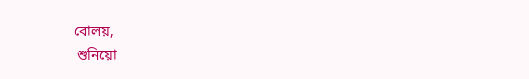বোলয়,
 শুনিয়ো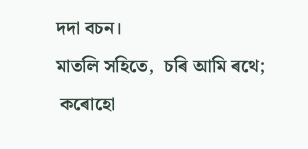দদা বচন।
মাতলি সহিতে,  চৰি আমি ৰথে;
 কৰোহো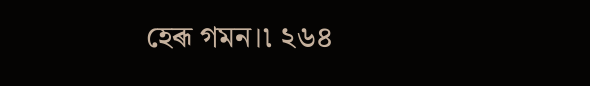হেৰূ গমন।৷ ২৬৪